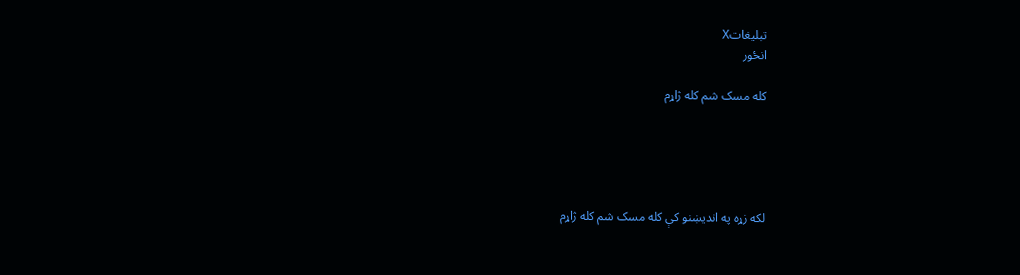تبليغاتX
انځور

کله مسک شم کله ژاړم





لکه زړه په اندیښنو کې کله مسک شم کله ژاړم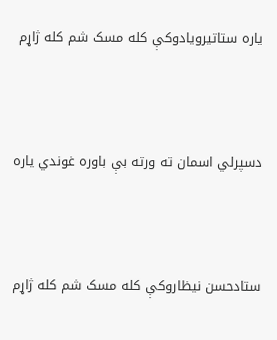یاره ستاتیرویادوکې کله مسک شم کله ژاړم



دسپرلي اسمان ته ورته بې باوره غوندي یاره



ستادحسن نیظاروکې کله مسک شم کله ژاړم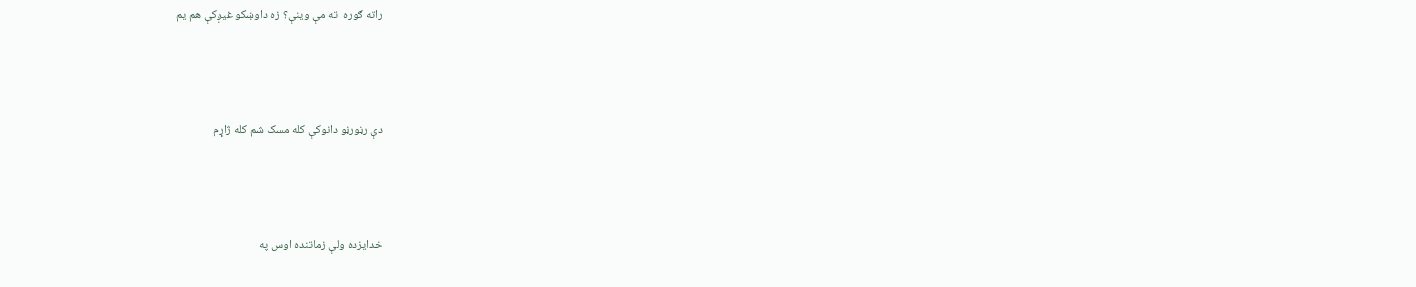راته ګوره  ته مې وینې؟ زه داوښکو غیږکې هم یم



دې رڼورڼو دانوکې کله مسک شم کله ژاړم



خدایزده ولې زماتنده اوس په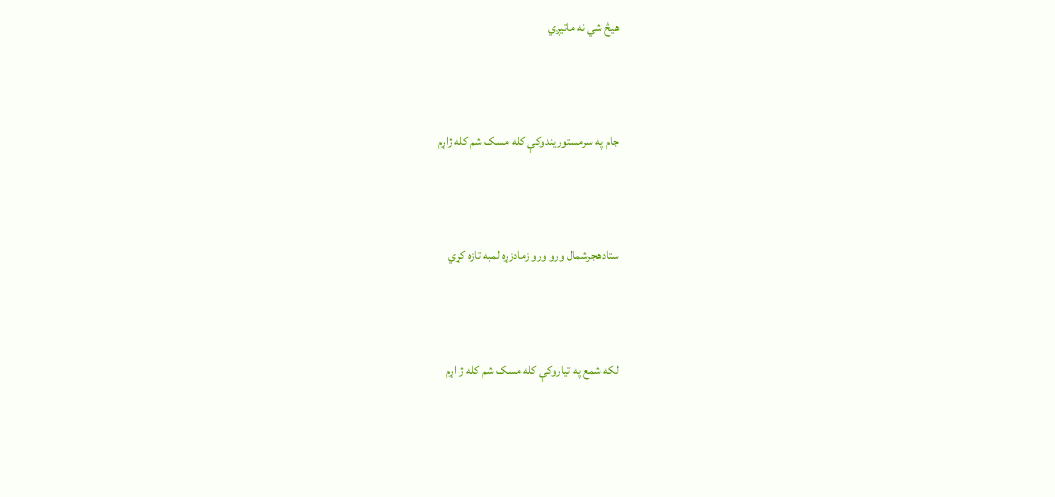هیڅ شي نه ماتیږي



جام په سرمستوریندوکې کله مسک شم کله ژاړم



ستادهجرشمال ورو ورو زمادزړه لمبه تازه کړي



لکه شمع په تیاروکې کله مسک شم کله ژ اړم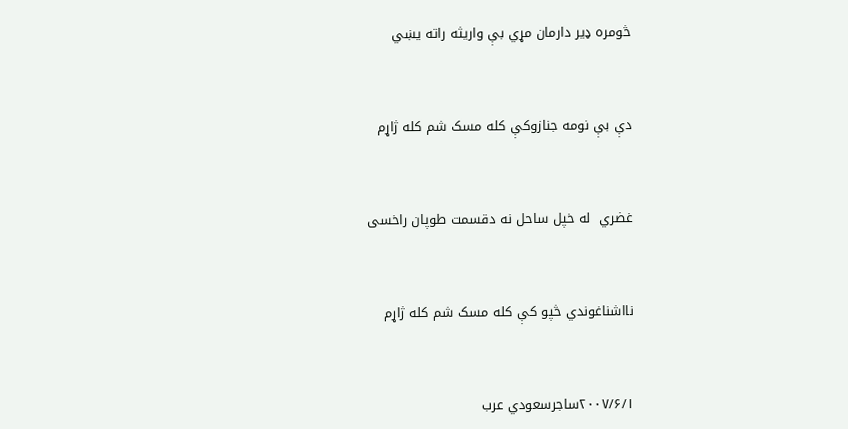څومره ډیر دارمان مړي بې واریثه راته یښي



دې بې نومه جنازوکې کله مسک شم کله ژاړم



غضري  له خپل ساحل نه دقسمت طوپان راخسی



نااشناغوندي څپو کې کله مسک شم کله ژاړم



۲۰۰۷/۶/۱ساجرسعودي عرب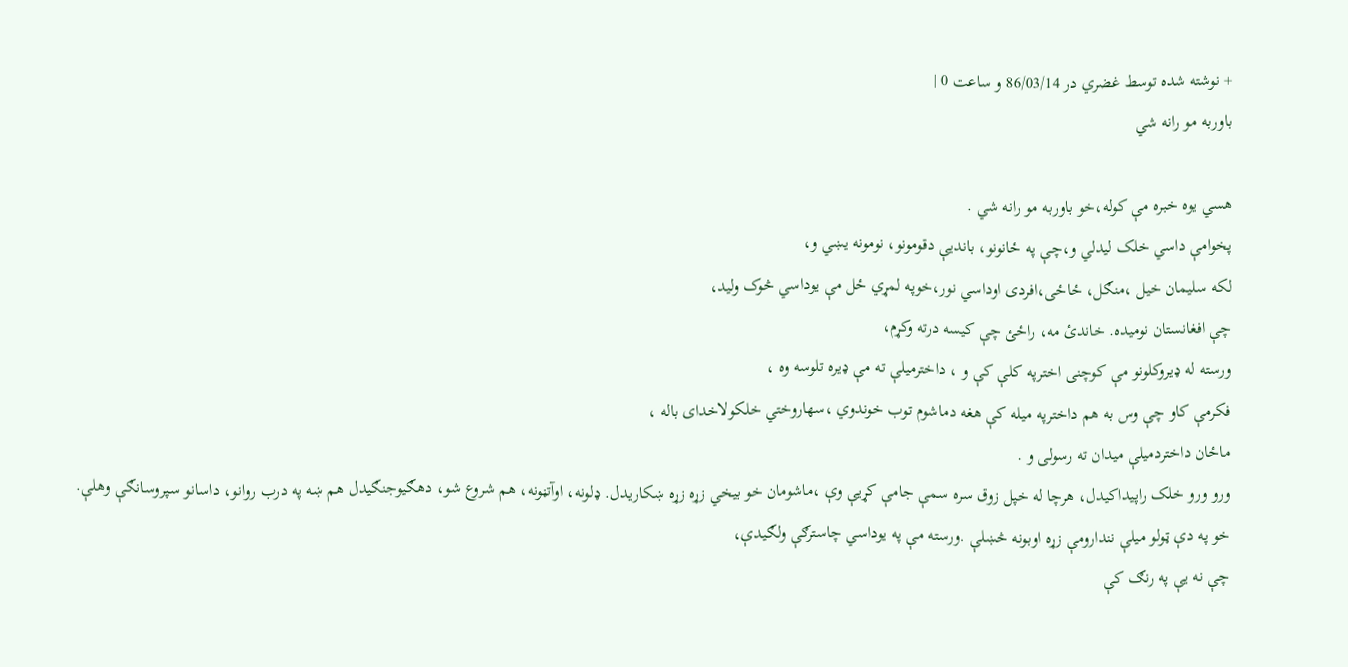+ نوشته شده توسط غضري در 86/03/14 و ساعت 0 |
باوربه مو رانه شي

هسي یوه خبره مې کوله،خو باوربه مو رانه شي .
پخوامې داسي خلک لیدلي و،چې په ځانونو، باندیې دقومونو، نومونه یښي و،
لکه سلیمان خیل ،منګل، ځاځی،افردی اوداسي نور،خوپه لمړي ځل مې یوداسي څوک ولید،
چې افغانستان نومیده. خاندئ مه، راځئ چې کیسه درته وکړم،
ورسته له ډیروکلونو مې کوچنی اخترپه کلې کې و ، داخترمیلې ته مې ډیره تلوسه وه ،
فکرمې کاو چې وس به هم داخترپه میله کې هغه دماشوم توب خوندوي ،سهاروختي خلکولاخدای باله ،
ماځان داختردمیلې میدان ته رسولی و .
ورو ورو خلک راپیداکیدل، هرچا له خپل زوق سره سمې جامې کړیې وې ،ماشومان خو بیخي زړه زړه ښکاریدل. ډلونه، اوآتڼونه، هم شروع شو، دهګیوجنګیدل هم ښه په درب روانو، داسانو سپروسانګې وهلې.
خو په دې ټولو میلې نندارومې زړه اوبونه څښلې .ورسته مې په یوداسي چاسترګې ولګیدې،
چې نه یې په رنګ کې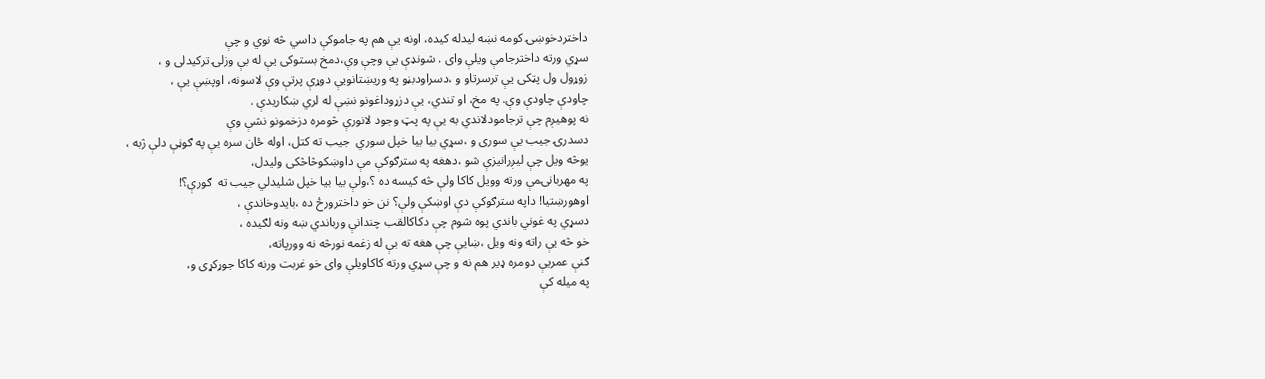داختردخوښۍ کومه نښه لیدله کیده، اونه یې هم په جاموکې داسي څه نوي و چې
سړي ورته داخترجامې ویلې وای . شونډې یې وچې وې،دمخ بستوکی یې له بې وزلۍ ترکیدلی و ،
زوړول ول پټکی یې ترسرتاو و ،دسراودبڼو په وریښتانویې دوړې پرتې وې لاسونه، اوپښې یې ،
چاودې چاودې وې. په مخ، او تندي، یې دزړوداغونو نښې له لري ښکاریدې .
نه پوهیږم چې ترجامودلاندي به یې په پټ وجود لانورې څومره دزخمونو نشې وې
دسدرۍ جیب یې سوری و ،سړي بیا بیا خپل سوري  جیب ته کتل، اوله ځان سره یې په ګوڼې دلې ژبه ،
یوڅه ویل چې لیږرانیزې شو ،دهغه په سترګوکې مې داوښکوڅاڅکی ولیدل،
په مهربانۍمې ورته وویل کاکا ولې څه کیسه ده ؟،ولې بیا بیا خپل شلیدلي جیب ته  ګورې؟!
اوهورښتیا! داپه سترګوکې دې اوښکې ولې؟ نن خو داخترورځ ده ،بایدوخاندې ،
دسړي په غوني باندي پوه شوم چې دکاکالقب چندانې ورباندي ښه ونه لګیده ،
خو څه یې راته ونه ویل ،ښایې چې هغه ته بې له زغمه نورڅه نه وورپاته،
ګنې عمریې دومره ډیر هم نه و چې سړي ورته کاکاویلې وای خو غربت ورنه کاکا جوړکړی و،
په میله کې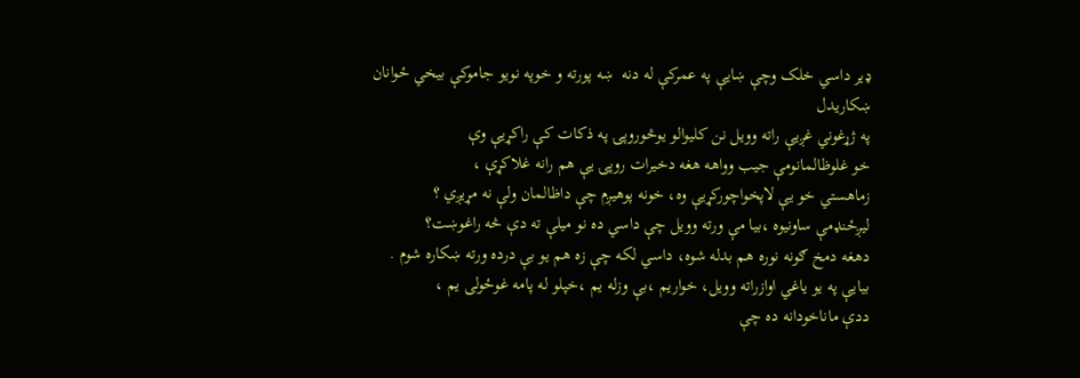ډیر داسي خلک وچې ښایې په عمرکې له دنه  ښه پورته و خوپه نویو جاموکې بیخي ځوانان ښکاریدل
په ژړغوني غږیې راته وویل نن کلیوالو یوڅوروپۍ په ذکات کې راکړیې وې
خو غلوظالمانومې جیب وواهه هغه دخیرات روپۍ یې هم رانه غلاکړې ،
زماهستي خو یې لاپخواچورکړیې وه، خونه پوهیږم چې داظالمان ولې نه مړیږي ؟
لیږځنډمې ساونیوه ،بیا مې ورته وویل چې داسي ده نو میلې ته دې څه راغوښت؟
دهغه دمخ ګونه نوره هم بدله شوه، داسي لکه چې زه هم یو بې درده ورته ښکاره شوم .
بیایې په یو یاغي اوازراته وویل، خواریم ،بې وزله یم ،خپلو له پامه غوځولی یم ،
ددې ماناخودانه ده چې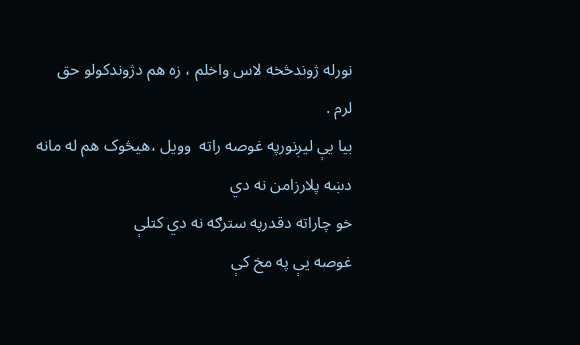نورله ژوندڅخه لاس واخلم ، زه هم دژوندکولو حق لرم .
بیا یې لیږنورپه غوصه راته  وویل ،هیڅوک هم له مانه دښه پلارزامن نه دي
خو چاراته دقدرپه سترګه نه دي کتلې
غوصه یې په مخ کې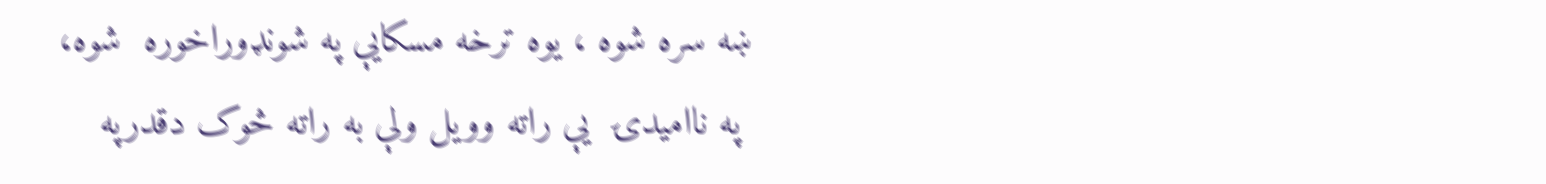ښه سره شوه ، یوه ترخه مسکایې په شونډوراخوره  شوه،
 په ناامیدۍ  یې راته وویل ولې به راته څوک دقدرپه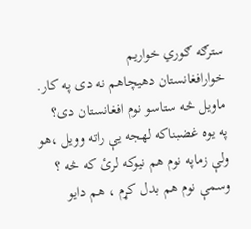سترګه ګوري خواریم
خوارافغانستان دهیچاهم نه دی په کار.
ماویل څه ستاسو نوم افغانستان دی؟
په یوه غضبناکه لهجه یې راته وویل ،هو ولې زماپه نوم هم نیوکه لرئ که څه ؟
وسمې نوم هم بدل کړم ، هم دایو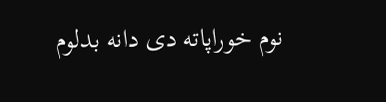نوم خوراپاته دی دانه بدلوم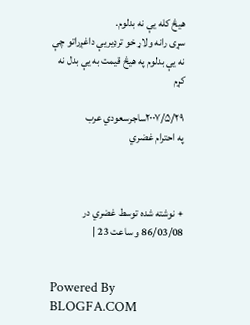هیڅ کله یې نه بدلوم.
سړی رانه ولاړ خو ترډیریې داغږراتو چې نه یې بدلوم په هیڅ قیمت به یې بدل نه کړم

۲۰۰۷/۵/۲۹ساجرسعودي عرب
په احترام غضري



+ نوشته شده توسط غضري در 86/03/08 و ساعت 23 |


Powered By
BLOGFA.COM